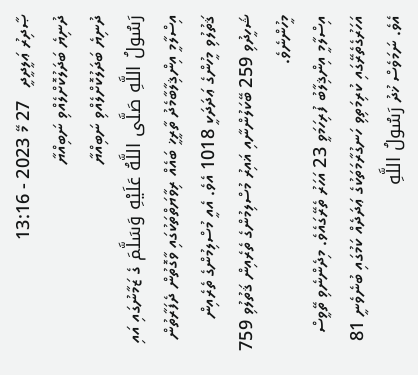ޞާދިރު ޢަލީދީދީ   27 މޭ 2023 - 13:16
ދުނިޔެ ބަދަލުކޮށްލެއްވި ނަބިއްޔާ
ދުނިޔެ ބަދަލުކޮށްލެއްވި ނަބިއްޔާ
رَسُولُ اللَّهِ صَلَّى اللَّهُ عَلَيْهِ وَسَلَّمَ ގެ ޒަމާނުގައި އައި އިސްލާމީ އިންޤިލާބާމެދު ތާރީޚީ ބައެއް ރިވާޔަތްތަކުގައި ވާގޮތުން ދެފަރާތުން ޤަތުލުވި މީހުންގެ ޢަދަދަކީ 1018 އެވެ. އެއީ މުސްލިމުންގެ ތެރެއިން ޝަހީދުވި 259 ބޭކަލުންނާއި ޣައިރު މުސްލިމުންގެ ތެރެއިން ޤަތުލުވި 759 މީހުންނެވެ.
އިސްލާމީ އިންޤިލާބު ފުރިހަމަވީ 23 އަހަރު ތެރޭގައެވެ. މިދެންނެވި ތޭވީސް އަހަރުގެތެރޭގައި ކުރިމަތިވި ހަނގުރާމަތަކުގެ ޢަދަދެއް ކަމުގައި ބުނެވެނީ 81 އެވެ. ނަމަވެސް ޚުދު رَسُولُ اللَّهِ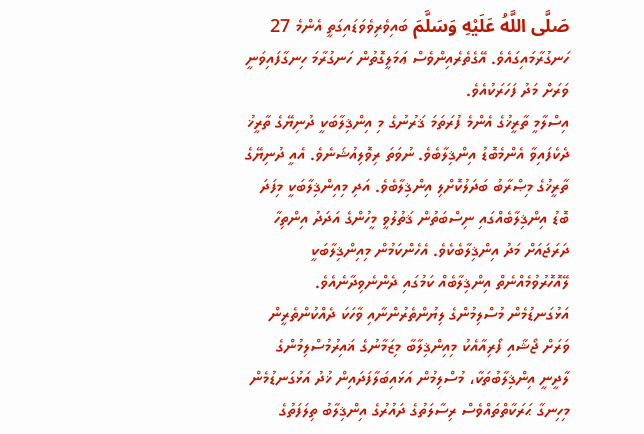صَلَّى اللَّهُ عَلَيْهِ وَسَلَّمَ ބައިވެރިވެވަޑައިގަތީ އެންމެ 27 ހަނގުރާމައިގައެވެ. އޭގެތެރެއިންވެސް ޢަމަލީގޮތުން ހަނގުރާމަ ހިނގާފައިވަނީ ވަރަށް މަދު ފަހަރަކުއެވެ.
އިސްލާމީ ތާރީޚުގެ އެންމެ ފުރަތަމަ ޤަރުނުގެ މި އިންޤިލާބަކީ ދުނިޔޭގެ ތާރީޚު ދެކެފައިވާ އެންމެބޮޑު އިންޤިލާބެވެ. ނުވަތަ ރިވޮލިއުޝަނެވެ. އެއީ ދުނިޔޭގެ ތާރީޚުގެ މިޞްރާބު ބަދަލުކޮށްލި އިންޤިލާބެވެ. އަދި މިއިންޤިލާބަކީ މިފަދަ ބޮޑު އިންޤިލާބެއްގައި ނިސްބަތުން ޤަތުލުވީ މީހުންގެ އަދަދު އިންތިހާ ދަރަޖައަށް މަދު އިންޤިލާބެކެވެ. އެހެންކަމުން މިއިންޤިލާބަކީ ލޭއޮހޮރުވުމެއްނެތް އިންޤިލާބެއް ކަމުގައި ދެންނެވިދާނެއެވެ.
އަޅުގަނޑުމެން މުސްލިމުންގެ ލިޔުންތެރުންނާއި ވާހަކަ ދެއްކުންތެރީން ވަރަށް ޖޯޝާއި ފޯރިއާއެކު މިއިންޤިލާބާ މިޒަމާނުގެ ޣައިރުމުސްލިމުންގެ ލާދީނީ އިންޤިލާބުތަކާ، މުސްލިމުން އަޅައިބަލާފަދައިން ޚުދު އަޅުގަނޑުމެން މިހިނގާ ޙަރަކާތްތައްވެސް ރިސާލަތުގެ ދައުރުގެ އިންޤިލާބު ތިލަފަތުގެ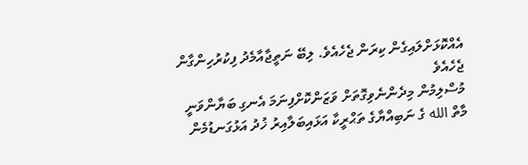އެއްކޮޅަށްލައިގެން ކިރަން ޖެހެއެވެ. ލިބޭ ނަތީޖާއާމެދު ފިކުރުހިންގާން ޖެހެއެވެ
މުސްލިމުން މިދެންނެވިގޮތަށް ވަޒަންކޮށްފިނަމަ އެނގި ބަޔާންވަނީ މާތް الله ގެ ނަބިއްޔާގެ ތަޙްރީކާ އަޅައިބަލާއިރު ޚުދު އަޅުގަނޑުމެން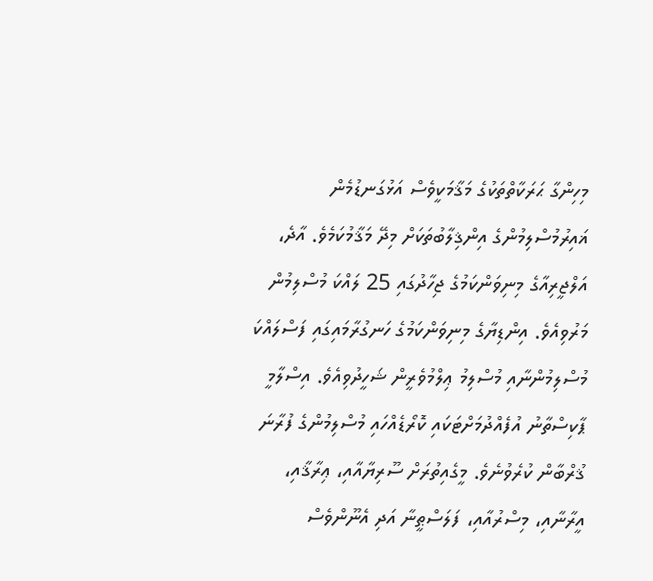މިހިންގާ ޙަރަކާތްތަކުގެ މަޤާމަކީވެސް އަޅުގަނޑުމެން ޣައިރުމުސްލިމުންގެ އިންޤިލާބުތަކަށް މިދޭ މަޤާމުކަމެވެ. އާދެ، އަލްޖީރިއާގެ މިނިވަންކަމުގެ ޖިހާދުގައި 25 ލައްކަ މުސްލިމުން މަރުވިއެވެ. އިންޑިޔާގެ މިނިވަންކަމުގެ ހަނގުރާމައިގައި ފަސްލައްކަ މުސްލިމުންނާއި މުސްލިމު ޢިލްމުވެރީން ޝަހީދުވިއެވެ. އިސްލާމީ ޕާކިސްތާނު އުފެއްދުމަށްޓަކައި ކޮރޯޑެއްހައި މުސްލިމުންގެ ފުރާނަ ޤުރްބާން ކުރެވުނެވެ. މީގެއިތުރަށް ސޫރިޔާއާއި، ޢިރާޤާއި، އީރާނާއި، މިސްރުއާއި، ފަލަސްޠީނާ އަދި އެނޫންވެސް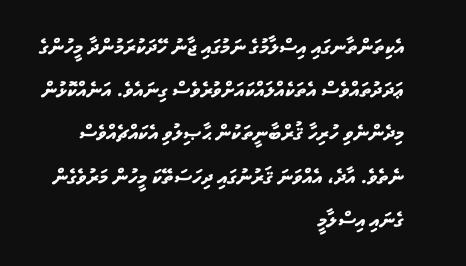އެކިތަންތާނގައި އިސްލާމުގެ ނަމުގައި ޖާނު ހޭދަކުރަމުންދާ މީހުންގެ ޢަދަދުތައްވެސް އެތަކެއްލައްކައަށްވުރެވެސް ގިނައެވެ. އަނެއްކޮޅުން މިދެންނެވި ހުރިހާ ޤުރްބާނީތަކުން ޙާޞިލުވި އެކައްޗެއްވެސް ނެތެވެ. އާދެ، އެއްވަނަ ޤަރުނުގައި ދިހަސަތޭކަ މީހުން މަރުވެގެން ގެނައި އިސްލާމީ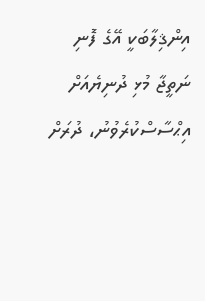އިންޤިލާބަކީ އޭގެ ފޮނި ނަތީޖާ މުޅި ދުނިޔެއަށް އިޙްސާސްކުރެވުނު، ދުރަށް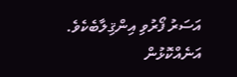އަސަރު ފޯރުވި އިންޤިލާބެކެވެ. އަނެއްކޮޅުން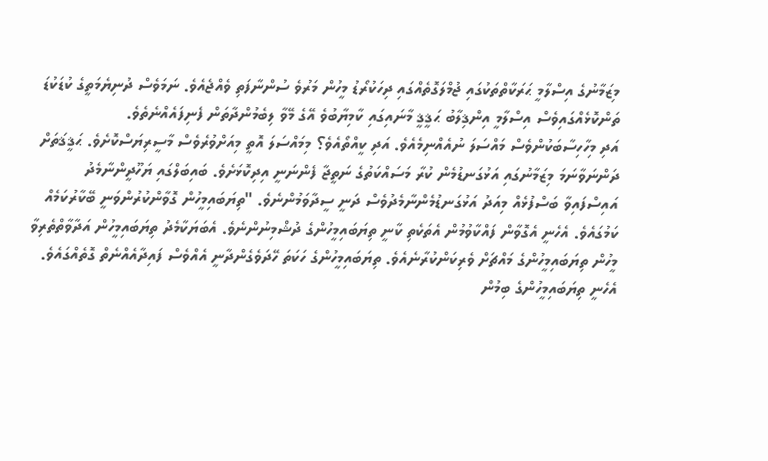މިޒަމާނުގެ އިސްލާމީ ޙަރަކާތްތަކުގައި ޖުމްލަގޮތެއްގައި ދިހަކުރޯޑު މީހުން މަރުވެ ސުންނާފަތި ވެއްޖެއެވެ. ނަމަވެސް ދުނިޔެމަތީގެ ކުޑަކުޑަ ތަންކޮޅެއްގައިވެސް އިސްލާމީ އިންޤިލާބު ޙަޤީޤީ މާނައިގައި ކާމިޔާބުވެ އޭގެ މޭވާ ލިބެމުންދާތަން ފެނިފައެއްނެތެވެ.
އަދި މިހާހިސާބަކުންވެސް މައްސަލަ ނުއެއްނިމެއެވެ. އަދި ކީއްތޯއެވެ؟ މިމައްސަލަ އޮތީ މިއަށްވުރެވެސް މާސީރިޔަސްކޮށެވެ. ޙަޤީޤަތަށް ދަންނަވާނަމަ މިޒަމާނުގައި އަޅުގަނޑުމެން ކުރާ މަސައްކަތުގެ ނަތީޖާ ފެންނަނީ އިދިކޮޅަށެވެ. ބައިބަލްގައި ޔަހޫދީންނާމެދު އައިސްފައިވާ ބަސްފުޅެއް މިއަދު އަޅުގަނޑުމެންނާމެދުވެސް ދަނީ ސީދާވަމުންނެވެ. "ތިޔަބައިމީހުން ގޮވާންކުރުންވަނީ ބޭކާރުކަމެއް ކަމުގައެވެ. އެހެނީ އެގޮވާން ފައްކާވުމުން އެތަކެތި ކާނީ ތިޔަބައިމީހުންގެ ދުޝްމިނުންނެވެ. އެބަޔަކާމެދު ތިޔަބައިމީހުން އަދާވާތްތެރިވާ މީހުން ތިޔަބައިމީހުންގެ މައްޗަށް ވެރިކަންކުރާނެއެވެ. ތިޔަބައިމީހުންގެ ހަކަތަ ހޭދަވެގެންދާނީ އެއްވެސް ފައިދާއެއްނެތް ގޮތެއްގައެވެ. އެހެނީ ތިޔަބައިމީހުންގެ ބިމުން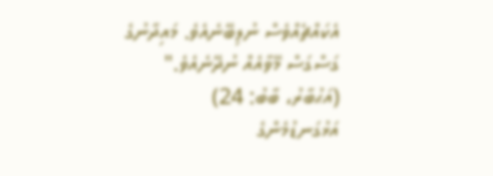އެކައްޗެއްވެސް ނުލިބޭނެއެވެ. މައިދާނުގެ ގަސްގަސް މޭވާއެއް ނުދޭނެއެވެ."
(އަޙުބާރު، ބާބު: 24)
އަޅުގަނޑުމެންގެ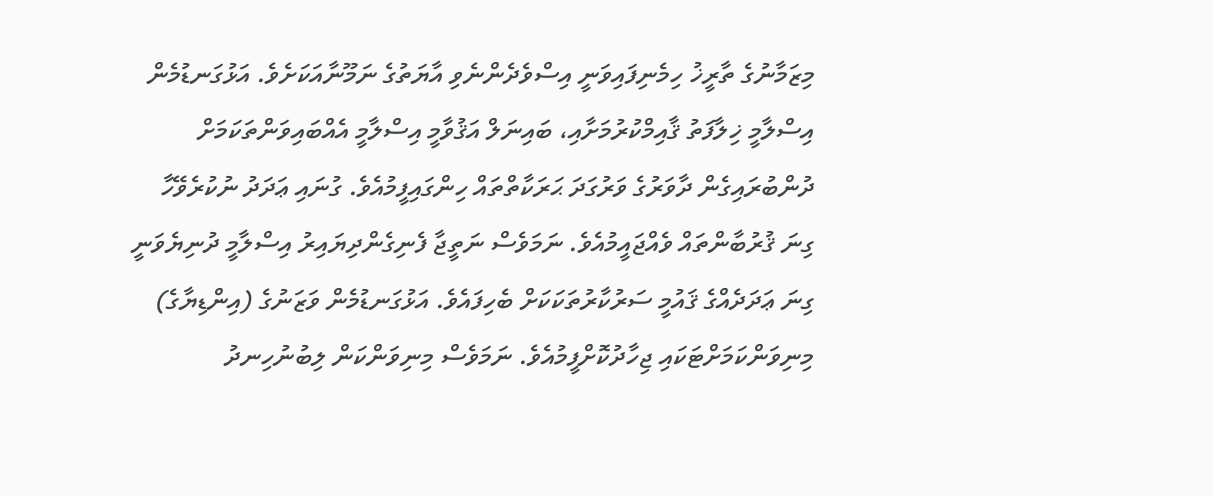މިޒަމާނުގެ ތާރީޚު ހިމެނިފައިވަނީ އިސްވެދެންނެވި އާޔަތުގެ ނަމޫނާއަކަށެވެ. އަޅުގަނޑުމެން އިސްލާމީ ޚިލާފަތު ޤާއިމްކުރުމަށާއި، ބައިނަލް އަޤުވާމީ އިސްލާމީ އެއްބައިވަންތަކަމަށް ދުންބުރައިގެން ދާވަރުގެ ވަރުގަދަ ޙަރަކާތްތައް ހިންގައިފީމުއެވެ. ގުނައި ޢަދަދު ނުކުރެވޭހާ ގިނަ ޤުރުބާންތައް ވެއްޖައީމުއެވެ. ނަމަވެސް ނަތީޖާ ފެނިގެންދިޔައިރު އިސްލާމީ ދުނިޔެވަނީ ގިނަ ޢަދަދެއްގެ ޤައުމީ ސަރުކާރުތަކަކަށް ބެހިފައެވެ. އަޅުގަނޑުމެން ވަޒަނުގެ (އިންޑިޔާގެ) މިނިވަންކަމަށްޓަކައި ޖިހާދުކޮށްފީމުއެވެ. ނަމަވެސް މިނިވަންކަން ލިބުނުހިނދު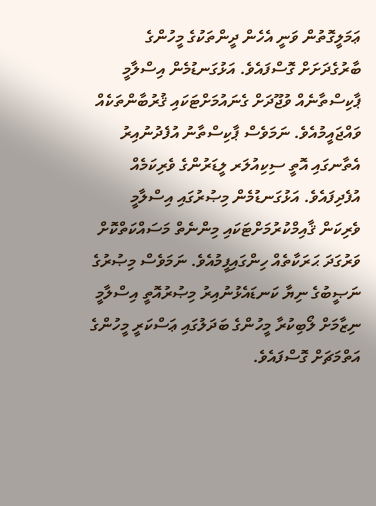ޢަމަލީގޮތުން ވަނީ އެހެން ދީންތަކުގެ މީހުންގެ ބާރުގެދަށަށް ގޮސްފައެވެ. އަޅުގަނޑުމެން އިސްލާމީ ޕާކިސްތާނެއް ވުޖޫދަށް ގެނައުމަށްޓަކައި ޤުރުބާންތަކެއް ވައްޖައީމުއެވެ. ނަމަވެސް ޕާކިސްތާނު އުފެދުނުއިރު އެތާނގައި އޮތީ ސިކިއުލަރ ލީޑަރުންގެ ވެރިކަމެއް އުފެދިފައެވެ. އަޅުގަނޑުމެން މިޞުރުގައި އިސްލާމީ ވެރިކަން ޤާއިމްކުރުމަށްޓަކައި މިންނެތް މަސައްކަތްކޮށް ވަރުގަދަ ޙަރަކާތެއް ހިންގައިފީމުއެވެ. ނަމަވެސް މިޞުރުގެ ނަޞީބުގެ ނިޔާ ކަނޑައެޅުނުއިރު މިޞުރުއޮތީ އިސްލާމީ ނިޒާމަށް ލޯބިކުރާ މީހުންގެ ބަދަލުގައި ޢަސްކަރީ މީހުންގެ އަތްމަޗަށް ގޮސްފައެވެ.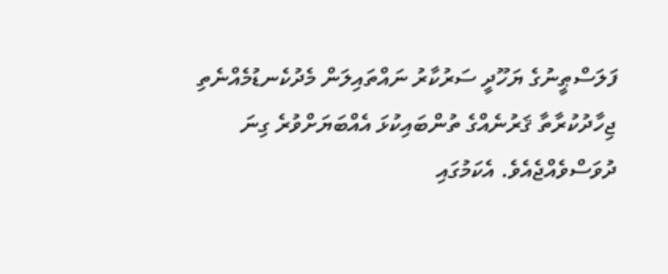ފަލަސްޠީނުގެ ޔަހޫދީ ސަރުކާރު ނައްތައިލަން މެދުކެނޑުމެއްނެތި ޖިހާދުކުރާތާ ޤަރުނެއްގެ ތުންބައިކުޅަ އެއްބަޔަށްވުރެ ގިނަ ދުވަސްވެއްޖެއެވެ. އެކަމުގައި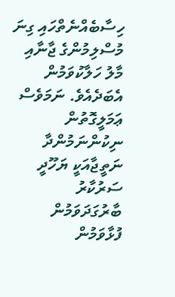ހިސާބެއްނެތްހައި ގިނަ މުސްލިމުންގެ ޖާނާއި މާލު ހަލާކުވަމުން އެބަދެއެވެ. ނަމަވެސް ޢަމަލީގޮތުން ނިކުންނަމުންދާ ނަތީޖާއަކީ ޔަހޫދީ ސަރުކާރު ބާރުގަދަވަމުން ފުޅާވަމުން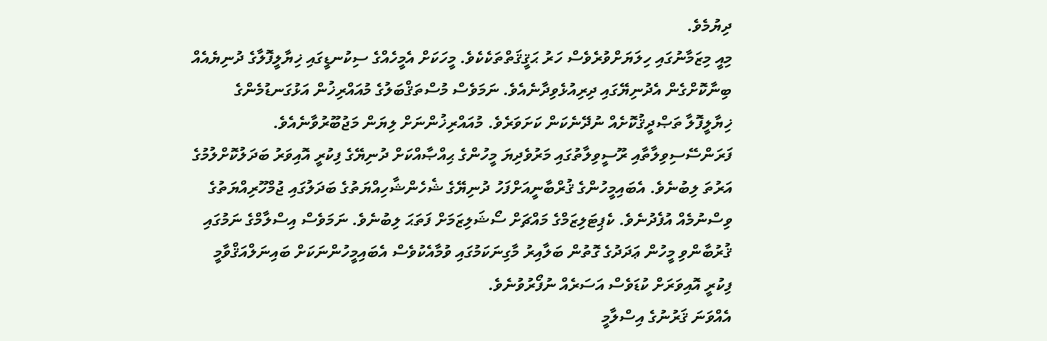ދިޔުމެވެ.
މިއީ މިޒަމާނުގައި ހިލަޔަށްވުރެވެސް ހަރު ޙަޤީޤަތްތަކެކެވެ. މީހަކަށް އެމީހެއްގެ ސިކުނޑީގައި ޚިޔާލީފޮލާގެ ދުނިޔެއެއް ބިނާކޮށްގެން އެދުނިޔޭގައި ދިރިއުޅެވިދާނެއެވެ. ނަމަވެސް މުސްތަޤްބަލުގެ މުއައްރިޚުން އަޅުގަނޑުމެންގެ ޚިޔާލީފޮލާ ތަޞްދީޤުކޮށެއް ނުދޭނެކަން ކަށަވަރެވެ. މުއައްރިޚުންނަށް ލިޔަން މަޖުބޫރުވާނެއެވެ. ފަރަންސޭސިވިލާތާއި ރޫސީވިލާތުގައި މަރުވެދިޔަ މީހުންގެ ޙިއްޞާއްކަށް ދުނިޔޭގެ ފިކުރީ އޮއިވަރު ބަދަލުކޮށްލުމުގެ އަރުތަ ލިބުނެވެ. އެބައިމީހުންގެ ޤުރްބާނީއަށްފަހު ދުނިޔޭގެ ޝެހެންޝާހިއްޔަތުގެ ބަދަލުގައި ޖުމްހޫރިއްޔަތުގެ ވިސްނުމެއް އުފެދުނެވެ. ކެޕިޓަލިޒަމްގެ މައްޗަށް ސޯޝަލިޒަމަށް ފަތަޙަ ލިބުނެވެ. ނަމަވެސް އިސްލާމްގެ ނަމުގައި ޤުރުބާންވި މީހުން ޢަދަދުގެ ގޮތުން ބަލާއިރު މާގިނަކަމުގައި ވުމާއެކުވެސް އެބައިމީހުންނަކަށް ބައިނަލްއަޤްވާމީ ފިކުރީ އޮއިވަރަށް ކުޑަވެސް އަސަރެއް ނުފޯރުވުނެވެ.
އެއްވަނަ ޤަރުނުގެ އިސްލާމީ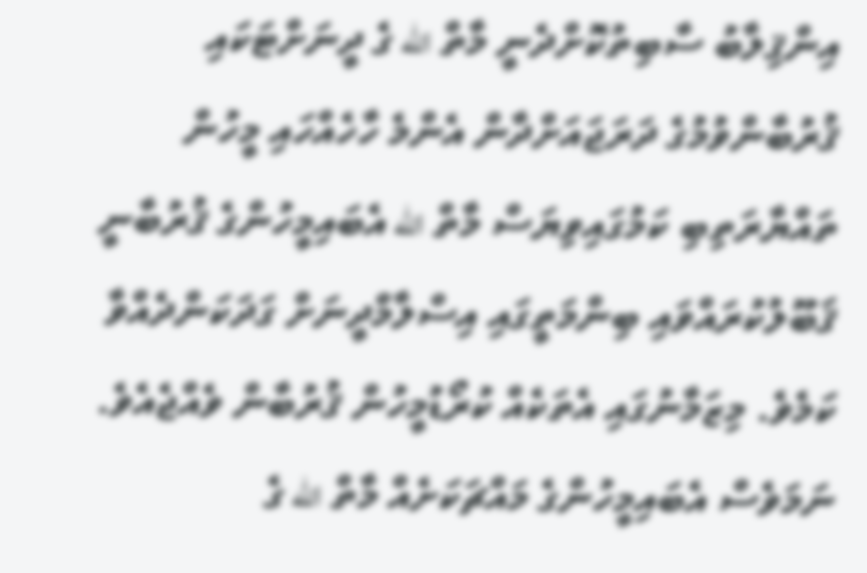އިންޤިލާބު ސާބިތުކޮށްދެނީ މާތް الله ގެ ދީނަށްޓަކައި ޤުރުބާންވުމުގެ ދަރަޖައަށްދާން އެންމެ ހާހެއްހައި މީހުން ތައްޔާރަތިބި ކަމުގައިވިޔަސް މާތް الله އެބައިމީހުންގެ ޤުރުބާނީ ޤަބޫލުކުރައްވައި ބިންމަތީގައި އިސްލާމްދީނަށް ގަދަކަންދެއްވާ ކަމެވެ. މިޒަމާނުގައި އެތަކެއް ކުރޯޑުމީހުން ޤުރުބާން ވެއްޖެއެވެ. ނަމަވެސް އެބައިމީހުންގެ މައްޗަކަށެއް މާތް الله ގެ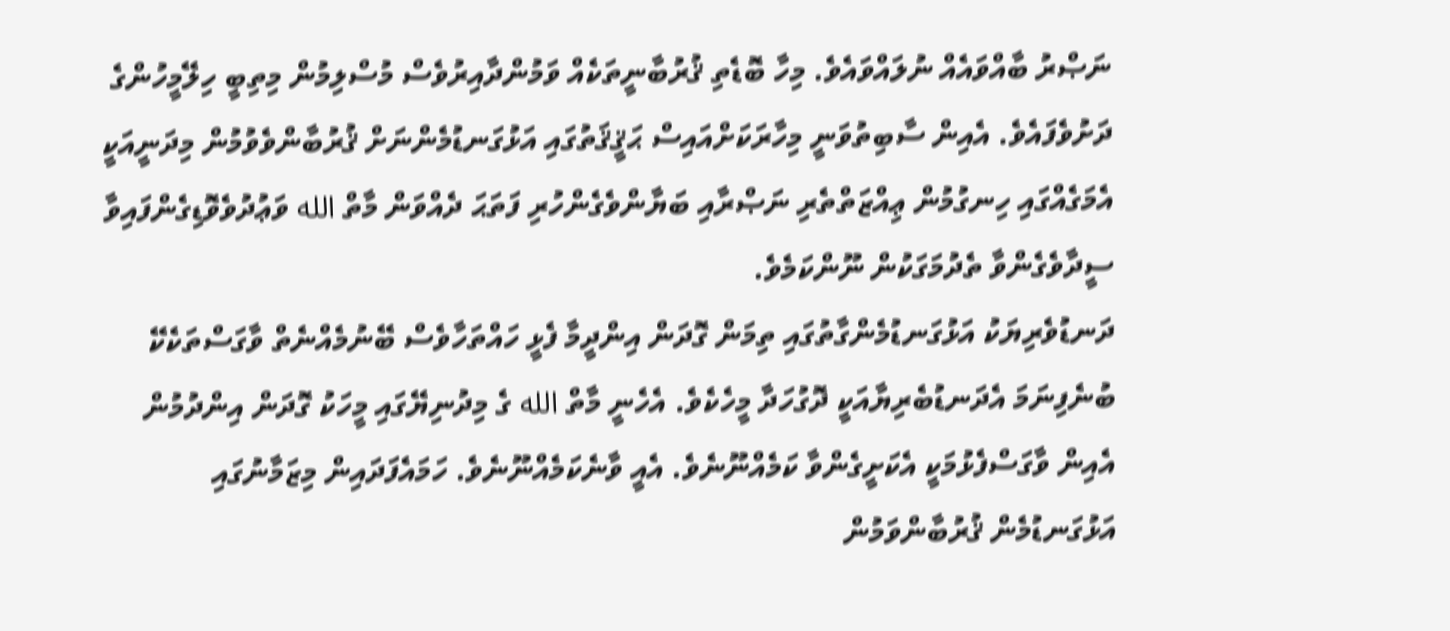ނަޞްރު ބާއްވައެއް ނުލައްވައެވެ. މިހާ ބޮޑެތި ޤުރުބާނީތަކެއް ވަމުންދާއިރުވެސް މުސްލިމުން މިތިބީ ހިލޭމީހުންގެ ދަށުވެފައެވެ. އެއިން ސާބިތުވަނީ މިހާރަކަށްއައިސް ޙަޤީޤަތުގައި އަޅުގަނޑުމެންނަށް ޤުރުބާންވެވުމުން މިދަނީއަކީ އެމަގެއްގައި ހިނގުމުން ޢިއްޒަތްތެރި ނަޞްރާއި ބަޔާންވެގެންހުރި ފަތަޙަ ދެއްވަން މާތް الله ވަޢުދުވެވޮޑިގެންފައިވާ ސީދާވެގެންވާ ތެދުމަގަކުން ނޫންކަމެވެ.
ދަނޑުވެރިޔަކު އަޅުގަނޑުމެންގާތުގައި ތިމަން ގޮދަން އިންދީމާ ފެޅީ ހައްތަހާވެސް ބޭނުމެއްނެތް ވާގަސްތަކެކޭ ބުނެފިނަމަ އެދަނޑުބެރިޔާއަކީ ދޮގުހަދާ މީހެކެވެ. އެހެނީ މާތް الله ގެ މިދުނިޔޭގައި މީހަކު ގޮދަން އިންދުމުން އެއިން ވާގަސްފެޅުމަކީ އެކަށީގެންވާ ކަމެއްނޫނެވެ. އެއީ ވާނެކަމެއްނޫނެވެ. ހަމައެފަދައިން މިޒަމާނުގައި އަޅުގަނޑުމެން ޤުރުބާންވަމުން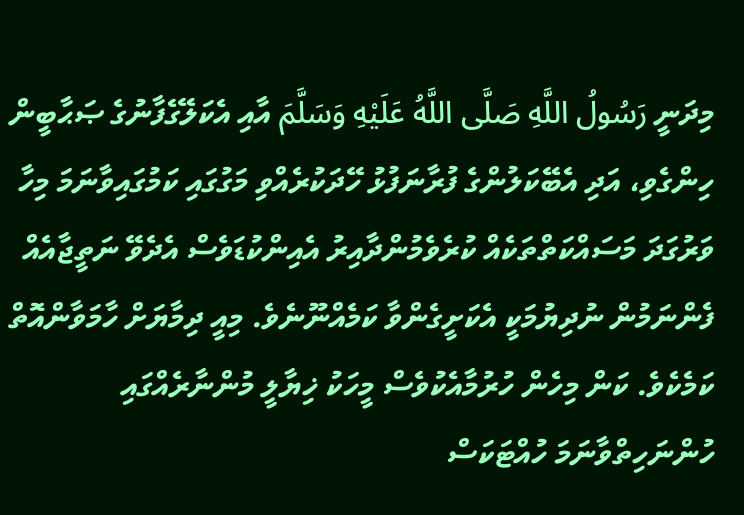މިދަނީ رَسُولُ اللَّهِ صَلَّى اللَّهُ عَلَيْهِ وَسَلَّمَ އާއި އެކަލޭގެފާނުގެ ޞަޙާބީން ހިންގެވި، އަދި އެބޭކަލުންގެ ފުރާނަފުޅު ހޭދަކުރެއްވި މަގުގައި ކަމުގައިވާނަމަ މިހާ ވަރުގަދަ މަސައްކަތްތަކެއް ކުރެވެމުންދާއިރު އެއިންކުޑަވެސް އެދެވޭ ނަތީޖާއެއް ފެންނަމުން ނުދިޔުމަކީ އެކަށީގެންވާ ކަމެއްނޫނެވެ. މިއީ ދިމާޔަށް ހާމަވާންއޮތް ކަމެކެވެ. ކަން މިހެން ހުރުމާއެކުވެސް މީހަކު ޚިޔާލީ މުންނާރެއްގައި ހުންނަހިތްވާނަމަ ހުއްޓަކަސް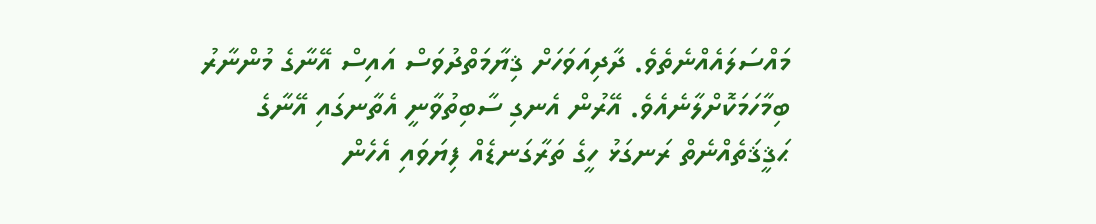މައްސަލައެއްނެތެވެ. ދާދިއަވަހަށް ޤިޔާމަތްދުވަސް އައިސް އޭނާގެ މުންނާރު ބިމާހަމަކޮށްލާނެއެވެ. އޭރުން އެނގި ސާބިތުވާނީ އެތާނގައި އޭނާގެ ޙަޤީޤަތެއްނެތް ރަނގަޅު ހީގެ ތަރާގަނޑެއް ފިޔަވައި އެހެން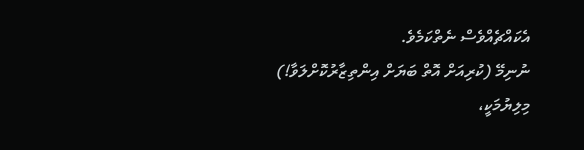އެކައްޗެއްވެސް ނެތްކަމެވެ.
ނުނިމޭ (ކުރިއަށް އޮތް ބަޔަށް އިންތިޒާރުކޮށްލަވާ!)
މިލިޔުމަކީ،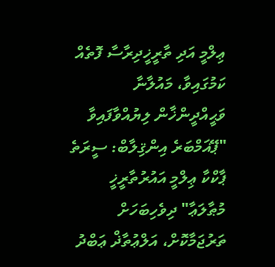ޢިލްމީ އަދި ތާރީޚީދިރާސާ ފޮތެއް ކަމުގައިވާ، މައުލާނާ ވަޙީއްދީންޚާން ލިޔުއްވާފައިވާ "ޕޭޣަމްބަރެ އިންޤިލާބް: ސީރަތެ ޕާކްކާ ޢިލްމީ އައުރުތާރީޚީ މުޠާލަޢާ" ދިވެހިބަހަށް ތަރުޖަމާކޮށް، އަލްޢުތާޛް ޢަބްދު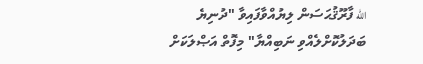الله ފާރޫޤުޙަސަން ލިޔުއްވާފައިވާ "ދުނިޔެ ބަދަލުކޮށްލެއްވި ނަބިއްޔާ" މިފޮތް އަޞްލަކަށް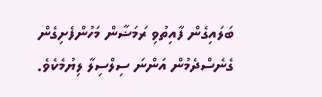ބަލައިގެން ފާއިތުވި ރަމަޟާން މަހުންފެށިގެން ގެނެސްދެމުން އަންނަ ސިލްސިލާ ލިޔުމެކެވެ.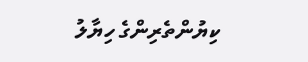ކިޔުންތެރިންގެ ހިޔާލު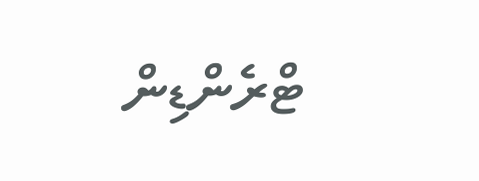ޓްރެންޑިން